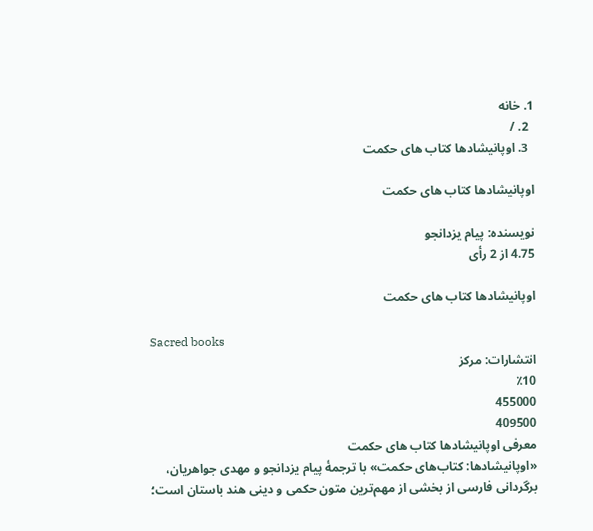1. خانه
  2. /
  3. اوپانیشادها کتاب های حکمت

اوپانیشادها کتاب های حکمت

نویسنده: پیام یزدانجو
4.75 از 2 رأی

اوپانیشادها کتاب های حکمت

Sacred books
انتشارات: مرکز
٪10
455000
409500
معرفی اوپانیشادها کتاب های حکمت
«اوپانیشادها: کتاب‌های حکمت» با ترجمهٔ پیام یزدانجو و مهدی جواهریان، برگردانی فارسی از بخشی از مهم‌ترین متون حکمی و دینی هند باستان است؛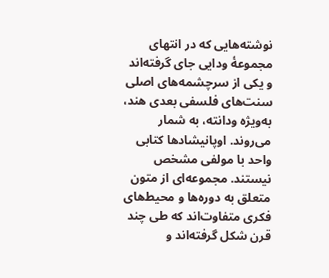نوشته‌هایی که در انتهای مجموعهٔ ودایی جای گرفته‌اند و یکی از سرچشمه‌های اصلی سنت‌های فلسفی بعدی هند، به‌ویژه ودانته، به شمار می‌روند. اوپانیشادها کتابی واحد با مولفی مشخص نیستند. مجموعه‌ای از متون متعلق به دوره‌ها و محیط‌های فکری متفاوت‌اند که طی چند قرن شکل گرفته‌اند و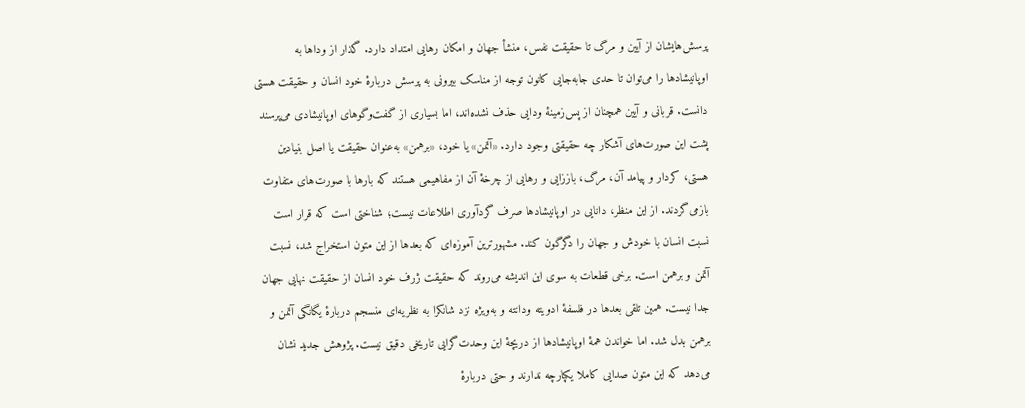پرسش‌هایشان از آیین و مرگ تا حقیقت نفس، منشأ جهان و امکان رهایی امتداد دارد. گذار از وداها به اوپانیشادها را می‌توان تا حدی جابه‌جایی کانون توجه از مناسک بیرونی به پرسش دربارهٔ خود انسان و حقیقت هستی دانست. قربانی و آیین همچنان از پس‌زمینهٔ ودایی حذف نشده‌اند، اما بسیاری از گفت‌وگوهای اوپانیشادی می‌پرسند پشت این صورت‌های آشکار چه حقیقتی وجود دارد. «آتمن» یا خود، «برهمن» به‌عنوان حقیقت یا اصل بنیادین هستی، کردار و پیامد آن، مرگ، باززایی و رهایی از چرخهٔ آن از مفاهیمی هستند که بارها با صورت‌های متفاوت بازمی‌گردند. از این منظر، دانایی در اوپانیشادها صرف گردآوری اطلاعات نیست؛ شناختی است که قرار است نسبت انسان با خودش و جهان را دگرگون کند. مشهورترین آموزه‌ای که بعدها از این متون استخراج شد، نسبت آتمن و برهمن است. برخی قطعات به سوی این اندیشه می‌روند که حقیقت ژرف خود انسان از حقیقت نهایی جهان جدا نیست. همین تلقی بعدها در فلسفهٔ ادویته ودانته و به‌ویژه نزد شانکرا به نظریه‌ای منسجم دربارهٔ یگانگی آتمن و برهمن بدل شد. اما خواندن همهٔ اوپانیشادها از دریچهٔ این وحدت‌گرایی تاریخی دقیق نیست. پژوهش جدید نشان می‌دهد که این متون صدایی کاملا یکپارچه ندارند و حتی دربارهٔ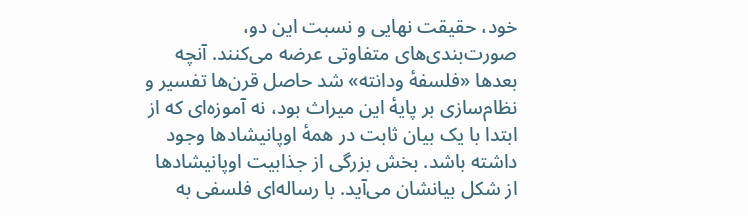خود، حقیقت نهایی و نسبت این دو، صورت‌بندی‌های متفاوتی عرضه می‌کنند. آنچه بعدها «فلسفهٔ ودانته» شد حاصل قرن‌ها تفسیر و نظام‌سازی بر پایهٔ این میراث بود، نه آموزه‌ای که از ابتدا با یک بیان ثابت در همهٔ اوپانیشادها وجود داشته باشد. بخش بزرگی از جذابیت اوپانیشادها از شکل بیانشان می‌آید. با رساله‌ای فلسفی به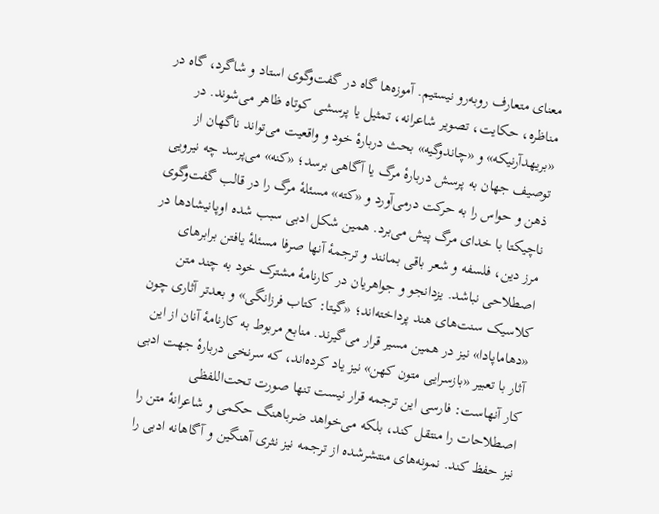معنای متعارف روبه‌رو نیستیم. آموزه‌ها گاه در گفت‌وگوی استاد و شاگرد، گاه در مناظره، حکایت، تصویر شاعرانه، تمثیل یا پرسشی کوتاه ظاهر می‌شوند. در «بریهدآرنیکه» و «چاندوگیه» بحث دربارهٔ خود و واقعیت می‌تواند ناگهان از توصیف جهان به پرسش دربارهٔ مرگ یا آگاهی برسد؛ «کنه» می‌پرسد چه نیرویی ذهن و حواس را به حرکت درمی‌آورد و «کته» مسئلهٔ مرگ را در قالب گفت‌وگوی ناچیکتا با خدای مرگ پیش می‌برد. همین شکل ادبی سبب شده اوپانیشادها در مرز دین، فلسفه و شعر باقی بمانند و ترجمهٔ آنها صرفا مسئلهٔ یافتن برابرهای اصطلاحی نباشد. یزدانجو و جواهریان در کارنامهٔ مشترک خود به چند متن کلاسیک سنت‌های هند پرداخته‌اند؛ «گیتا: کتاب فرزانگی» و بعدتر آثاری چون «دهاماپادا» نیز در همین مسیر قرار می‌گیرند. منابع مربوط به کارنامهٔ آنان از این آثار با تعبیر «بازسرایی متون کهن» نیز یاد کرده‌اند، که سرنخی دربارهٔ جهت ادبی کار آنهاست: فارسی این ترجمه قرار نیست تنها صورت تحت‌اللفظی اصطلاحات را منتقل کند، بلکه می‌خواهد ضرباهنگ حکمی و شاعرانهٔ متن را نیز حفظ کند. نمونه‌های منتشرشده از ترجمه نیز نثری آهنگین و آگاهانه ادبی را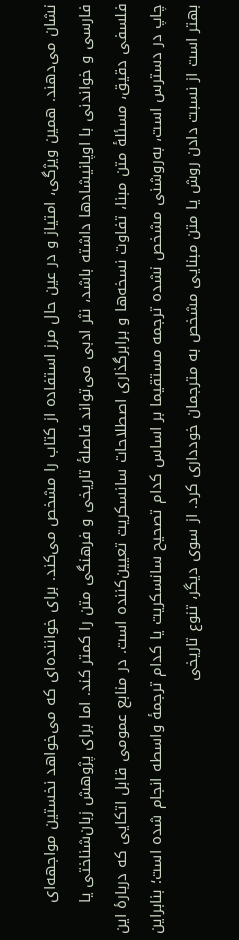نشان می‌دهند. همین ویژگی، امتیاز و در عین حال مرز استفاده از کتاب را مشخص می‌کند. برای خواننده‌ای که می‌خواهد نخستین مواجهه‌ای فارسی و خواندنی با اوپانیشادها داشته باشد، نثر ادبی می‌تواند فاصلهٔ تاریخی و فرهنگی متن را کمتر کند. اما برای پژوهش زبان‌شناختی یا فلسفی دقیق، مسئلهٔ متن مبنا، تفاوت نسخه‌ها و برابرگذاری اصطلاحات سانسکریت تعیین‌کننده است. در منابع عمومی قابل اتکایی که دربارهٔ این چاپ در دسترس است، به‌روشنی مشخص نشده ترجمه مستقیما بر اساس کدام تصحیح سانسکریت یا کدام ترجمهٔ واسطه انجام شده است؛ بنابراین بهتر است از نسبت دادن روش یا متن مبنایی مشخص به مترجمان خودداری کرد. از سوی دیگر، تنوع تاریخی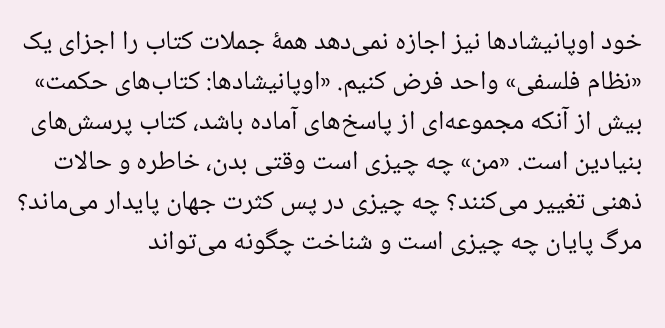خود اوپانیشادها نیز اجازه نمی‌دهد همهٔ جملات کتاب را اجزای یک «نظام فلسفی» واحد فرض کنیم. «اوپانیشادها: کتاب‌های حکمت» بیش از آنکه مجموعه‌ای از پاسخ‌های آماده باشد، کتاب پرسش‌های بنیادین است. «من» چه چیزی است وقتی بدن، خاطره و حالات ذهنی تغییر می‌کنند؟ چه چیزی در پس کثرت جهان پایدار می‌ماند؟ مرگ پایان چه چیزی است و شناخت چگونه می‌تواند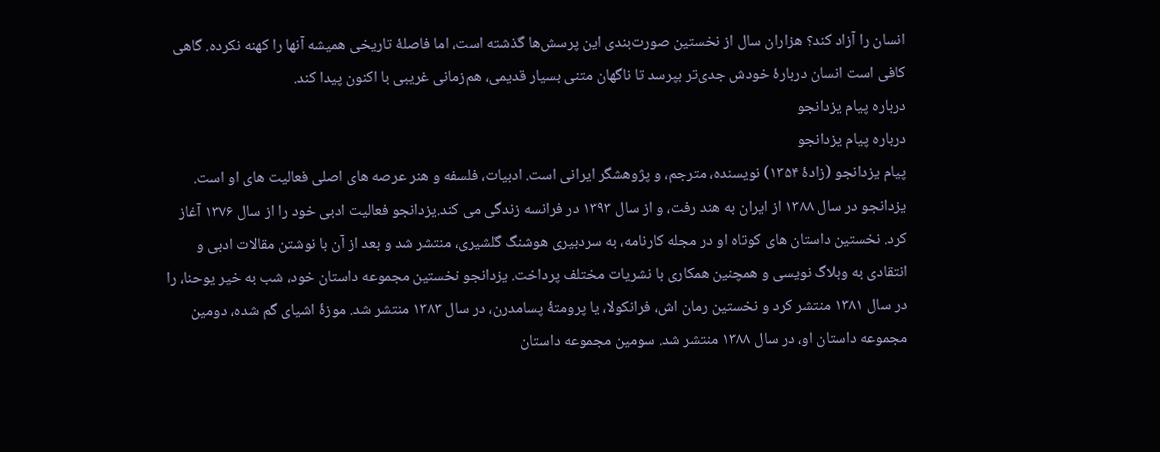انسان را آزاد کند؟ هزاران سال از نخستین صورت‌بندی این پرسش‌ها گذشته است، اما فاصلهٔ تاریخی همیشه آنها را کهنه نکرده. گاهی کافی است انسان دربارهٔ خودش جدی‌تر بپرسد تا ناگهان متنی بسیار قدیمی، هم‌زمانی غریبی با اکنون پیدا کند.
درباره پیام یزدانجو
درباره پیام یزدانجو
پیام یزدانجو (زادهٔ ۱۳۵۴) نویسنده، مترجم، و پژوهشگر ایرانی است. ادبیات، فلسفه و هنر عرصه های اصلی فعالیت های او است. یزدانجو در سال ۱۳۸۸ از ایران به هند رفت، و از سال ۱۳۹۳ در فرانسه زندگی می کند.یزدانجو فعالیت ادبی خود را از سال ۱۳۷۶ آغاز کرد. نخستین داستان های کوتاه او در مجله کارنامه، به سردبیری هوشنگ گلشیری، منتشر شد و بعد از آن با نوشتن مقالات ادبی و انتقادی به وبلاگ نویسی و همچنین همکاری با نشریات مختلف پرداخت. یزدانجو نخستین مجموعه داستان خود، شب به خیر یوحنا، را در سال ۱۳۸۱ منتشر کرد و نخستین رمان اش، فرانکولا، یا پرومتۀ پسامدرن، در سال ۱۳۸۳ منتشر شد. موزۀ اشیای گم شده، دومین مجموعه داستان او، در سال ۱۳۸۸ منتشر شد. سومین مجموعه داستان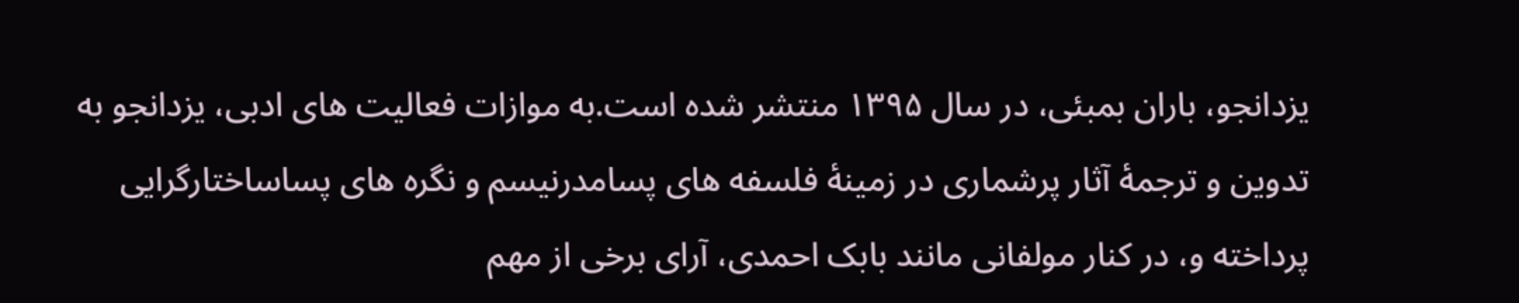یزدانجو، باران بمبئی، در سال ۱۳۹۵ منتشر شده است.به موازات فعالیت های ادبی، یزدانجو به تدوین و ترجمهٔ آثار پرشماری در زمینهٔ فلسفه های پسامدرنیسم و نگره های پساساختارگرایی پرداخته و، در کنار مولفانی مانند بابک احمدی، آرای برخی از مهم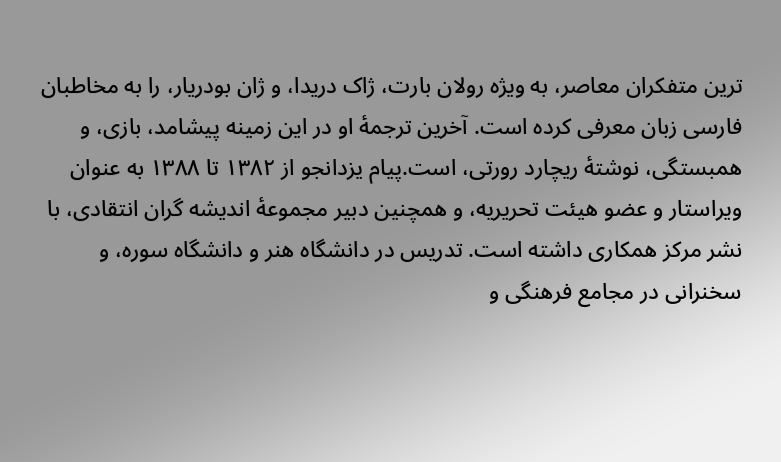ترین متفکران معاصر، به ویژه رولان بارت، ژاک دریدا، و ژان بودریار، را به مخاطبان فارسی زبان معرفی کرده است. آخرین ترجمهٔ او در این زمینه پیشامد، بازی، و همبستگی، نوشتهٔ ریچارد رورتی، است.پیام یزدانجو از ۱۳۸۲ تا ۱۳۸۸ به عنوان ویراستار و عضو هیئت تحریریه، و همچنین دبیر مجموعهٔ اندیشه گران انتقادی، با نشر مرکز همکاری داشته است. تدریس در دانشگاه هنر و دانشگاه سوره، و سخنرانی در مجامع فرهنگی و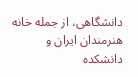دانشگاهی، از جمله خانه هنرمندان ایران و دانشکده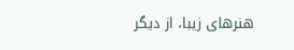هنرهای زیبا، از دیگر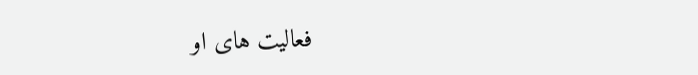فعالیت های او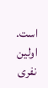است.
اولین نفری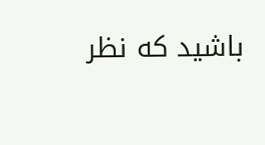باشید که نظر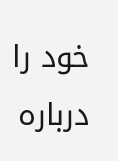خود را درباره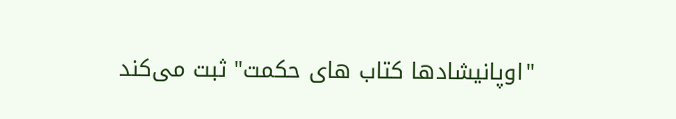"اوپانیشادها کتاب های حکمت" ثبت می‌کند